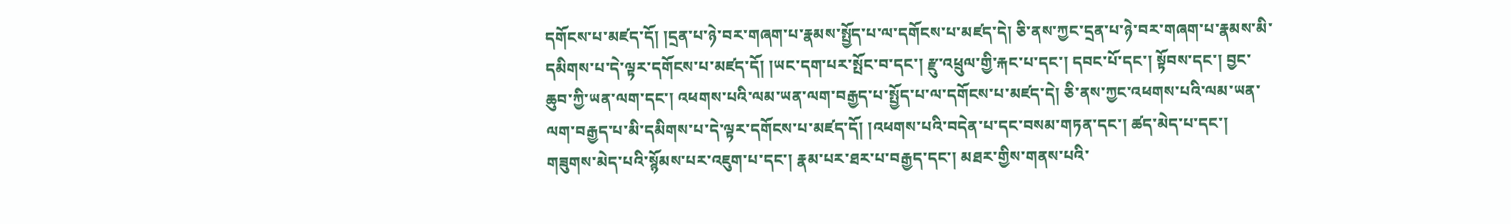དགོངས་པ་མཛད་དོ། །དྲན་པ་ཉེ་བར་གཞག་པ་རྣམས་སྤྱོད་པ་ལ་དགོངས་པ་མཛད་དེ། ཅི་ནས་ཀྱང་དྲན་པ་ཉེ་བར་གཞག་པ་རྣམས་མི་དམིགས་པ་དེ་ལྟར་དགོངས་པ་མཛད་དོ། །ཡང་དག་པར་སྤོང་བ་དང་། རྫུ་འཕྲུལ་གྱི་རྐང་པ་དང་། དབང་པོ་དང་། སྟོབས་དང་། བྱང་ཆུབ་ཀྱི་ཡན་ལག་དང་། འཕགས་པའི་ལམ་ཡན་ལག་བརྒྱད་པ་སྤྱོད་པ་ལ་དགོངས་པ་མཛད་དེ། ཅི་ནས་ཀྱང་འཕགས་པའི་ལམ་ཡན་ལག་བརྒྱད་པ་མི་དམིགས་པ་དེ་ལྟར་དགོངས་པ་མཛད་དོ། །འཕགས་པའི་བདེན་པ་དང་བསམ་གཏན་དང་། ཚད་མེད་པ་དང་། གཟུགས་མེད་པའི་སྙོམས་པར་འཇུག་པ་དང་། རྣམ་པར་ཐར་པ་བརྒྱད་དང་། མཐར་གྱིས་གནས་པའི་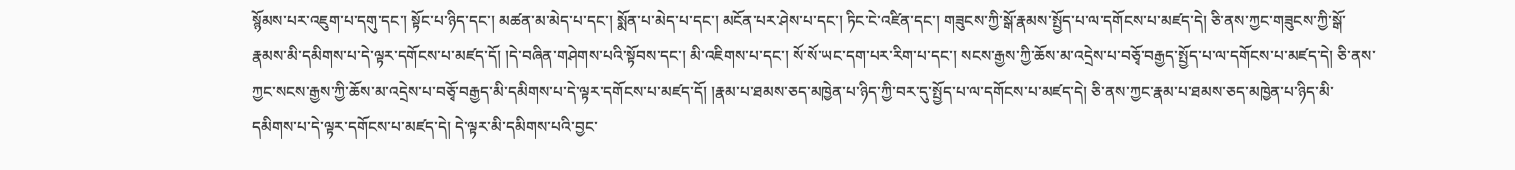སྙོམས་པར་འཇུག་པ་དགུ་དང་། སྟོང་པ་ཉིད་དང་། མཚན་མ་མེད་པ་དང་། སྨོན་པ་མེད་པ་དང་། མངོན་པར་ཤེས་པ་དང་། ཏིང་ངེ་འཛིན་དང་། གཟུངས་ཀྱི་སྒོ་རྣམས་སྤྱོད་པ་ལ་དགོངས་པ་མཛད་དེ། ཅི་ནས་ཀྱང་གཟུངས་ཀྱི་སྒོ་རྣམས་མི་དམིགས་པ་དེ་ལྟར་དགོངས་པ་མཛད་དོ། །དེ་བཞིན་གཤེགས་པའི་སྟོབས་དང་། མི་འཇིགས་པ་དང་། སོ་སོ་ཡང་དག་པར་རིག་པ་དང་། སངས་རྒྱས་ཀྱི་ཆོས་མ་འདྲེས་པ་བཅྭོ་བརྒྱད་སྤྱོད་པ་ལ་དགོངས་པ་མཛད་དེ། ཅི་ནས་ཀྱང་སངས་རྒྱས་ཀྱི་ཆོས་མ་འདྲེས་པ་བཅྭོ་བརྒྱད་མི་དམིགས་པ་དེ་ལྟར་དགོངས་པ་མཛད་དོ། །རྣམ་པ་ཐམས་ཅད་མཁྱེན་པ་ཉིད་ཀྱི་བར་དུ་སྤྱོད་པ་ལ་དགོངས་པ་མཛད་དེ། ཅི་ནས་ཀྱང་རྣམ་པ་ཐམས་ཅད་མཁྱེན་པ་ཉིད་མི་དམིགས་པ་དེ་ལྟར་དགོངས་པ་མཛད་དེ། དེ་ལྟར་མི་དམིགས་པའི་བྱང་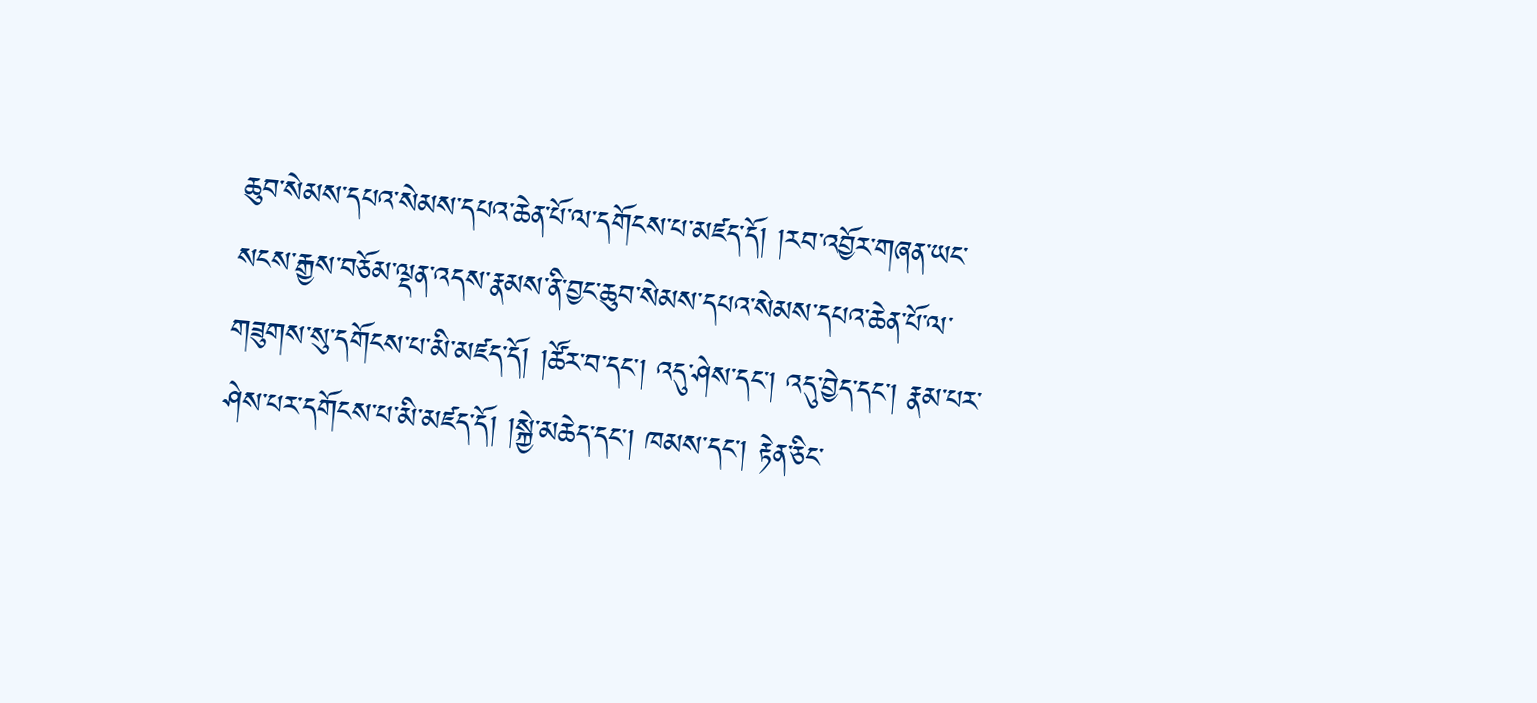ཆུབ་སེམས་དཔའ་སེམས་དཔའ་ཆེན་པོ་ལ་དགོངས་པ་མཛད་དོ། །རབ་འབྱོར་གཞན་ཡང་སངས་རྒྱས་བཅོམ་ལྡན་འདས་རྣམས་ནི་བྱང་ཆུབ་སེམས་དཔའ་སེམས་དཔའ་ཆེན་པོ་ལ་གཟུགས་སུ་དགོངས་པ་མི་མཛད་དོ། །ཚོར་བ་དང་། འདུ་ཤེས་དང་། འདུ་བྱེད་དང་། རྣམ་པར་ཤེས་པར་དགོངས་པ་མི་མཛད་དོ། །སྐྱེ་མཆེད་དང་། ཁམས་དང་། རྟེན་ཅིང་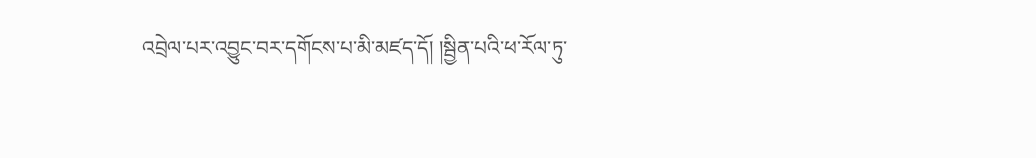འབྲེལ་པར་འབྱུང་བར་དགོངས་པ་མི་མཛད་དོ། །སྦྱིན་པའི་ཕ་རོལ་ཏུ་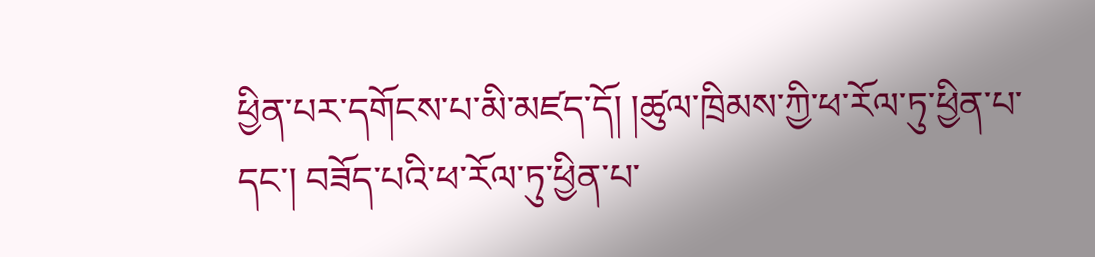ཕྱིན་པར་དགོངས་པ་མི་མཛད་དོ། །ཚུལ་ཁྲིམས་ཀྱི་ཕ་རོལ་ཏུ་ཕྱིན་པ་དང་། བཟོད་པའི་ཕ་རོལ་ཏུ་ཕྱིན་པ་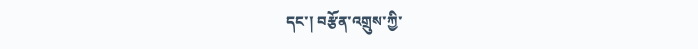དང་། བརྩོན་འགྲུས་ཀྱི་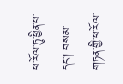ཕ་རོལ་ཏུ་ཕྱིན་པ་དང་། བསམ་གཏན་གྱི་ཕ་རོལ་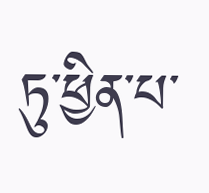ཏུ་ཕྱིན་པ་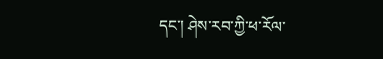དང་། ཤེས་རབ་ཀྱི་ཕ་རོལ་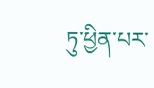ཏུ་ཕྱིན་པར་